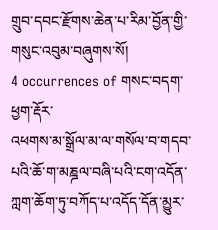གྲུབ་དབང་རྫོགས་ཆེན་པ་རིམ་བྱོན་གྱི་གསུང་འབུམ་བཞུགས་སོ།
4 occurrences of གསང་བདག་ཕྱག་རྡོར་
འཕགས་མ་སྒྲོལ་མ་ལ་གསོལ་བ་གདབ་པའི་ཆོ་ག་མཎྜལ་བཞི་པའི་ངག་འདོན་ཀླག་ཆོག་ཏུ་བཀོད་པ་འདོད་དོན་མྱུར་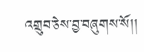འགྲུབ་ཅེས་བྱ་བཞུགས་སོ།།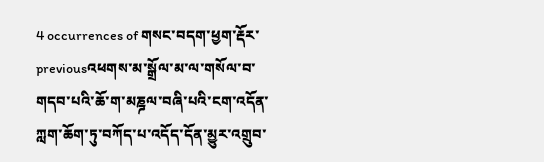4 occurrences of གསང་བདག་ཕྱག་རྡོར་
previousའཕགས་མ་སྒྲོལ་མ་ལ་གསོལ་བ་གདབ་པའི་ཆོ་ག་མཎྜལ་བཞི་པའི་ངག་འདོན་ཀླག་ཆོག་ཏུ་བཀོད་པ་འདོད་དོན་མྱུར་འགྲུབ་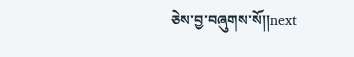ཅེས་བྱ་བཞུགས་སོ།།next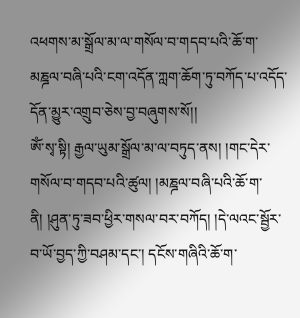འཕགས་མ་སྒྲོལ་མ་ལ་གསོལ་བ་གདབ་པའི་ཆོ་ག་མཎྜལ་བཞི་པའི་ངག་འདོན་ཀླག་ཆོག་ཏུ་བཀོད་པ་འདོད་དོན་མྱུར་འགྲུབ་ཅེས་བྱ་བཞུགས་སོ།།
ཨོཾ་སྭ་སྟི། རྒྱལ་ཡུམ་སྒྲོལ་མ་ལ་བཏུད་ནས། །གང་དེར་གསོལ་བ་གདབ་པའི་ཚུལ། །མཎྜལ་བཞི་པའི་ཆོ་ག་ནི། །ཤུན་ཏུ་ཟབ་ཕྱིར་གསལ་བར་བཀོད། །དེ་ལའང་སྦྱོར་བ་ཡོ་བྱད་ཀྱི་བཤམ་དང་། དངོས་གཞིའི་ཆོ་ག་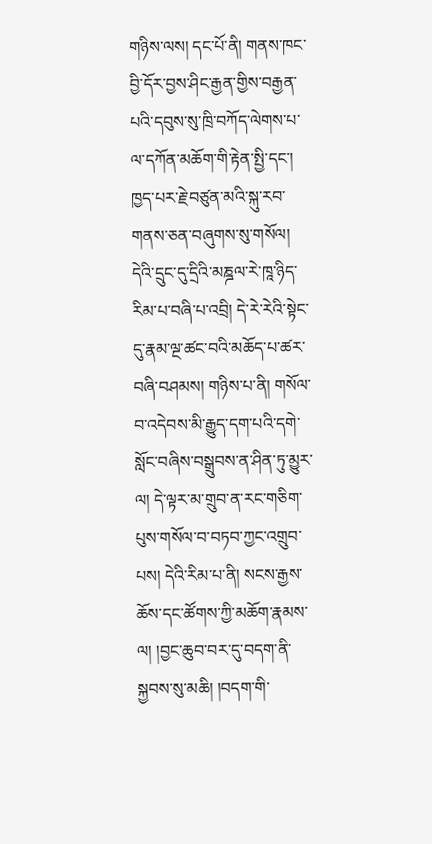གཉིས་ལས། དང་པོ་ནི། གནས་ཁང་བྱི་དོར་བྱས་ཤིང་རྒྱན་གྱིས་བརྒྱན་པའི་དབུས་སུ་ཁྲི་བཀོད་ལེགས་པ་ལ་དཀོན་མཆོག་གི་རྟེན་སྤྱི་དང་། ཁྱད་པར་རྗེ་བཙུན་མའི་སྐུ་རབ་གནས་ཅན་བཞུགས་སུ་གསོལ། དེའི་དྲུང་དུ་དྲིའི་མཎྜལ་རེ་ཁཱ་ཉིད་རིམ་པ་བཞི་པ་འབྲི། དེ་རེ་རེའི་སྟེང་དུ་རྣམ་ལྔ་ཚང་བའི་མཆོད་པ་ཚར་བཞི་བཤམས། གཉིས་པ་ནི། གསོལ་བ་འདེབས་མི་རྒྱུད་དག་པའི་དགེ་སློང་བཞིས་བསྒྲུབས་ན་ཤིན་ཏུ་མྱུར་ལ། དེ་ལྟར་མ་གྲུབ་ན་རང་གཅིག་པུས་གསོལ་བ་བཏབ་ཀྱང་འགྲུབ་པས། དེའི་རིམ་པ་ནི། སངས་རྒྱས་ཆོས་དང་ཚོགས་ཀྱི་མཆོག་རྣམས་ལ། །བྱང་ཆུབ་བར་དུ་བདག་ནི་སྐྱབས་སུ་མཆི། །བདག་གི་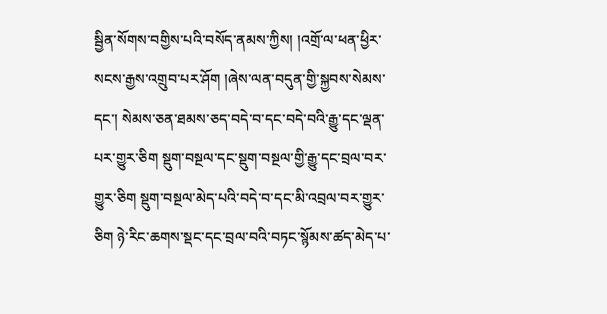སྦྱིན་སོགས་བགྱིས་པའི་བསོད་ནམས་ཀྱིས། །འགྲོ་ལ་ཕན་ཕྱིར་སངས་རྒྱས་འགྲུབ་པར་ཤོག །ཞེས་ལན་བདུན་གྱི་སྐྱབས་སེམས་དང་། སེམས་ཅན་ཐམས་ཅད་བདེ་བ་དང་བདེ་བའི་རྒྱུ་དང་ལྡན་པར་གྱུར་ཅིག སྡུག་བསྔལ་དང་སྡུག་བསྔལ་གྱི་རྒྱུ་དང་བྲལ་བར་གྱུར་ཅིག སྡུག་བསྔལ་མེད་པའི་བདེ་བ་དང་མི་འབྲལ་བར་གྱུར་ཅིག ཉེ་རིང་ཆགས་སྡང་དང་བྲལ་བའི་བཏང་སྙོམས་ཚད་མེད་པ་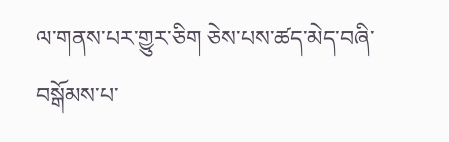ལ་གནས་པར་གྱུར་ཅིག ཅེས་པས་ཚད་མེད་བཞི་བསྒོམས་པ་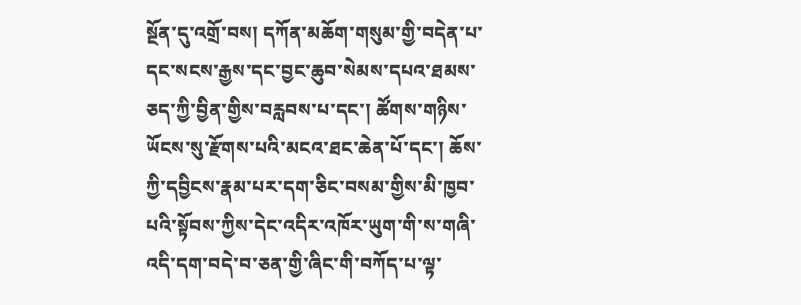སྔོན་དུ་འགྲོ་བས། དཀོན་མཆོག་གསུམ་གྱི་བདེན་པ་དང་སངས་རྒྱས་དང་བྱང་ཆུབ་སེམས་དཔའ་ཐམས་ཅད་ཀྱི་བྱིན་གྱིས་བརླབས་པ་དང་། ཚོགས་གཉིས་ཡོངས་སུ་རྫོགས་པའི་མངའ་ཐང་ཆེན་པོ་དང་། ཆོས་ཀྱི་དབྱིངས་རྣམ་པར་དག་ཅིང་བསམ་གྱིས་མི་ཁྱབ་པའི་སྟོབས་ཀྱིས་དེང་འདིར་འཁོར་ཡུག་གི་ས་གཞི་འདི་དག་བདེ་བ་ཅན་གྱི་ཞིང་གི་བཀོད་པ་ལྟ་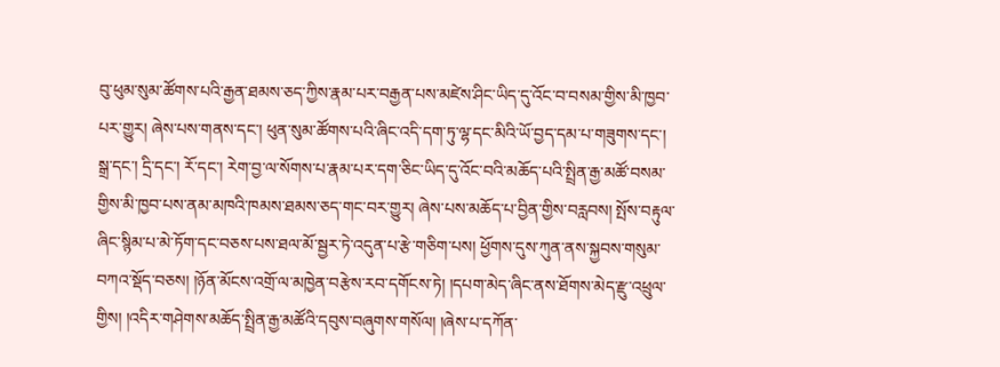བུ་ཕུམ་སུམ་ཚོགས་པའི་རྒྱན་ཐམས་ཅད་ཀྱིས་རྣམ་པར་བརྒྱན་པས་མཛེས་ཤིང་ཡིད་དུ་འོང་བ་བསམ་གྱིས་མི་ཁྱབ་པར་གྱུར། ཞེས་པས་གནས་དང་། ཕུན་སུམ་ཚོགས་པའི་ཞིང་འདི་དག་ཏུ་ལྷ་དང་མིའི་ཡོ་བྱད་དམ་པ་གཟུགས་དང་། སྒྲ་དང་། དྲི་དང་། རོ་དང་། རེག་བྱ་ལ་སོགས་པ་རྣམ་པར་དག་ཅིང་ཡིད་དུ་འོང་བའི་མཆོད་པའི་སྤྲིན་རྒྱ་མཚོ་བསམ་གྱིས་མི་ཁྱབ་པས་ནམ་མཁའི་ཁམས་ཐམས་ཅད་གང་བར་གྱུར། ཞེས་པས་མཆོད་པ་བྱིན་གྱིས་བརླབས། སྤོས་བརྟུལ་ཞིང་སྙིམ་པ་མེ་ཏོག་དང་བཅས་པས་ཐལ་མོ་སྦྱར་ཏེ་འདུན་པ་རྩེ་གཅིག་པས། ཕྱོགས་དུས་ཀུན་ནས་སྐྱབས་གསུམ་བཀའ་སྡོད་བཅས། །ཉོན་མོངས་འགྲོ་ལ་མཁྱེན་བརྩེས་རབ་དགོངས་ཏེ། །དཔག་མེད་ཞིང་ནས་ཐོགས་མེད་རྫུ་འཕྲུལ་གྱིས། །འདིར་གཤེགས་མཆོད་སྤྲིན་རྒྱ་མཚོའི་དབུས་བཞུགས་གསོལ། །ཞེས་པ་དཀོན་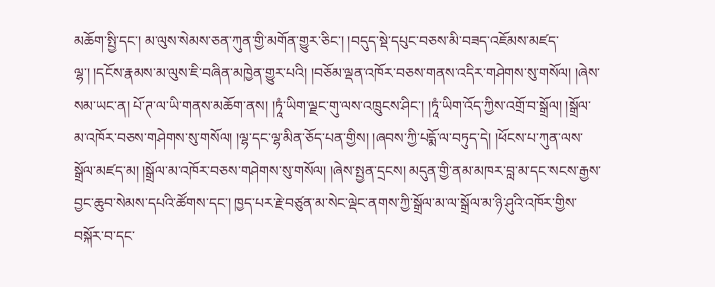མཆོག་སྤྱི་དང་། མ་ལུས་སེམས་ཅན་ཀུན་གྱི་མགོན་གྱུར་ཅིང་། །བདུད་སྡེ་དཔུང་བཅས་མི་བཟད་འཇོམས་མཛད་ལྷ་། །དངོས་རྣམས་མ་ལུས་ཇི་བཞིན་མཁྱེན་གྱུར་པའི། །བཅོམ་ལྡན་འཁོར་བཅས་གནས་འདིར་གཤེགས་སུ་གསོལ། །ཞེས་སམ་ཡང་ན། པོ་ཊ་ལ་ཡི་གནས་མཆོག་ནས། །ཏཱཾ་ཡིག་ལྗང་གུ་ལས་འཁྲུངས་ཤིང་། །ཏཱཾ་ཡིག་འོད་ཀྱིས་འགྲོ་བ་སྒྲོལ། །སྒྲོལ་མ་འཁོར་བཅས་གཤེགས་སུ་གསོལ། །ལྷ་དང་ལྷ་མིན་ཅོད་པན་གྱིས། །ཞབས་ཀྱི་པདྨོ་ལ་བཏུད་དེ། །ཕོངས་པ་ཀུན་ལས་སྒྲོལ་མཛད་མ། །སྒྲོལ་མ་འཁོར་བཅས་གཤེགས་སུ་གསོལ། །ཞེས་སྤྱན་དྲངས། མདུན་གྱི་ནམ་མཁར་བླ་མ་དང་སངས་རྒྱས་བྱང་ཆུབ་སེམས་དཔའི་ཚོགས་དང་། ཁྱད་པར་རྗེ་བཙུན་མ་སེང་ལྡེང་ནགས་ཀྱི་སྒྲོལ་མ་ལ་སྒྲོལ་མ་ཉི་ཤུའི་འཁོར་གྱིས་བསྐོར་བ་དང་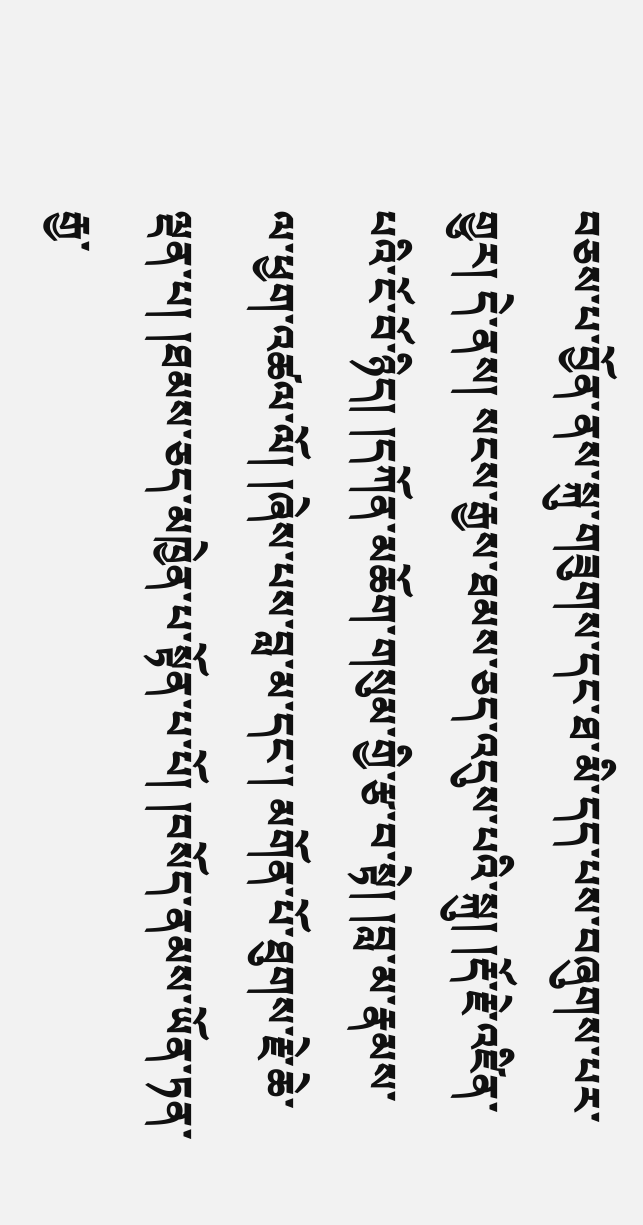བཅས་པ་བྱོན་ནས་སྐུ་གཟུགས་དང་ཐ་མི་དད་པས་བཞུགས་པར་གྱུར། དེ་ནས། སངས་རྒྱས་ཐམས་ཅད་འདུས་པའི་སྐུ། །རྡོ་རྗེ་འཛིན་པའི་ངོ་བོ་ཉིད། །དཀོན་མཆོག་གསུམ་གྱི་རྩ་བ་སྟེ། །བླ་མ་རྣམས་ལ་ཕྱག་འཚལ་ལོ། །ཞེས་པས་བླ་མ་དང་། མགོན་པོ་ཐུགས་རྗེ་ཆེ་ལྡན་པ། །ཐམས་ཅད་མཁྱེན་པ་སྟོན་པ་པོ། །བསོད་ནམས་ཡོན་ཏན་རྒྱ་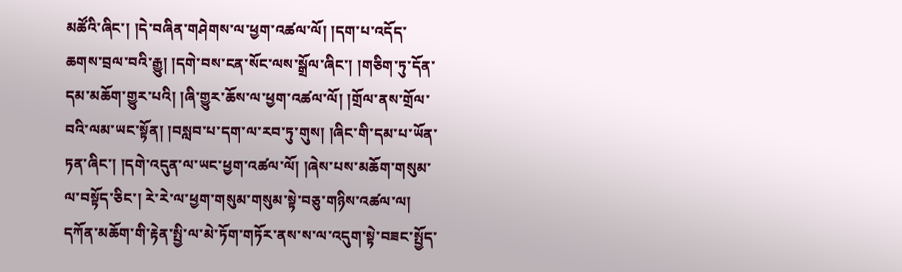མཚོའི་ཞིང་། །དེ་བཞིན་གཤེགས་ལ་ཕྱག་འཚལ་ལོ། །དག་པ་འདོད་ཆགས་བྲལ་བའི་རྒྱུ། །དགེ་བས་ངན་སོང་ལས་སྒྲོལ་ཞིང་། །གཅིག་ཏུ་དོན་དམ་མཆོག་གྱུར་པའི། །ཞི་གྱུར་ཆོས་ལ་ཕྱག་འཚལ་ལོ། །གྲོལ་ནས་གྲོལ་བའི་ལམ་ཡང་སྟོན། །བསླབ་པ་དག་ལ་རབ་ཏུ་གུས། །ཞིང་གི་དམ་པ་ཡོན་ཏན་ཞིང་། །དགེ་འདུན་ལ་ཡང་ཕྱག་འཚལ་ལོ། །ཞེས་པས་མཆོག་གསུམ་ལ་བསྟོད་ཅིང་། རེ་རེ་ལ་ཕྱག་གསུམ་གསུམ་སྟེ་བཅུ་གཉིས་འཚལ་ལ། དཀོན་མཆོག་གི་རྟེན་སྤྱི་ལ་མེ་ཏོག་གཏོར་ནས་ས་ལ་འདུག་སྟེ་བཟང་སྤྱོད་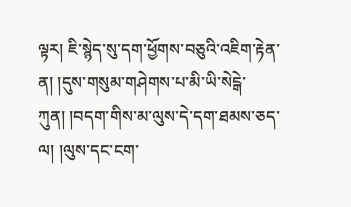ལྟར། ཇི་སྙེད་སུ་དག་ཕྱོགས་བཅུའི་འཇིག་རྟེན་ན། །དུས་གསུམ་གཤེགས་པ་མི་ཡི་སེངྒེ་ཀུན། །བདག་གིས་མ་ལུས་དེ་དག་ཐམས་ཅད་ལ། །ལུས་དང་ངག་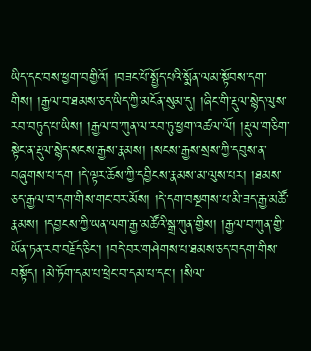ཡིད་དང་བས་ཕྱག་བགྱིའོ། །བཟང་པོ་སྤྱོད་པའི་སྨོན་ལམ་སྟོབས་དག་གིས། །རྒྱལ་བ་ཐམས་ཅད་ཡིད་ཀྱི་མངོན་སུམ་དུ། །ཞིང་གི་རྡུལ་སྙེད་ལུས་རབ་བཏུད་པ་ཡིས། །རྒྱལ་བ་ཀུན་ལ་རབ་ཏུ་ཕྱག་འཚལ་ལོ། །རྡུལ་གཅིག་སྟེང་ན་རྡུལ་སྙེད་སངས་རྒྱས་རྣམས། །སངས་རྒྱས་སྲས་ཀྱི་དབུས་ན་བཞུགས་པ་དག །དེ་ལྟར་ཆོས་ཀྱི་དབྱིངས་རྣམས་མ་ལུས་པར། །ཐམས་ཅད་རྒྱལ་བ་དག་གིས་གང་བར་མོས། །དེ་དག་བསྔགས་པ་མི་ཟད་རྒྱ་མཚོ་རྣམས། །དབྱངས་ཀྱི་ཡན་ལག་རྒྱ་མཚོའི་སྒྲ་ཀུན་གྱིས། །རྒྱལ་བ་ཀུན་གྱི་ཡོན་ཏན་རབ་བརྗོད་ཅིང་། །བདེ་བར་གཤེགས་པ་ཐམས་ཅད་བདག་གིས་བསྟོད། །མེ་ཏོག་དམ་པ་ཕྲེང་བ་དམ་པ་དང་། །སིལ་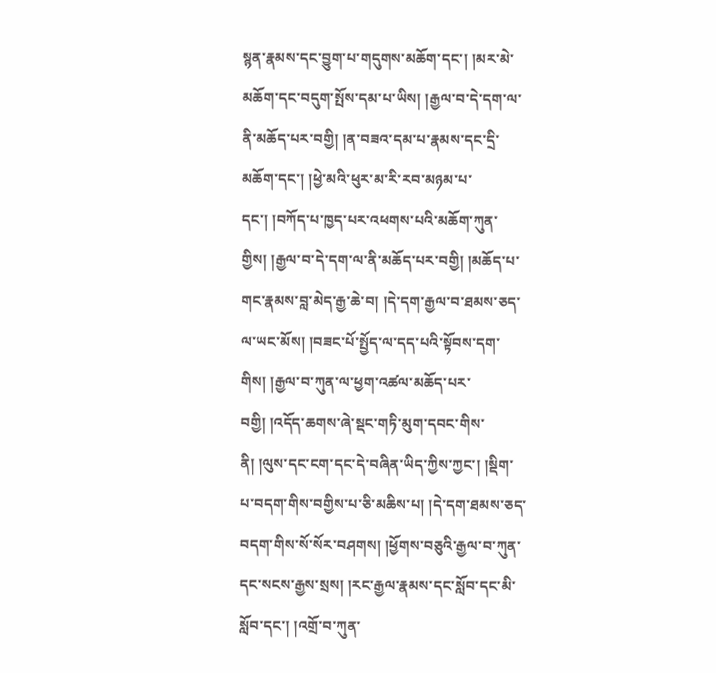སྙན་རྣམས་དང་བྱུག་པ་གདུགས་མཆོག་དང་། །མར་མེ་མཆོག་དང་བདུག་སྤོས་དམ་པ་ཡིས། །རྒྱལ་བ་དེ་དག་ལ་ནི་མཆོད་པར་བགྱི། །ན་བཟའ་དམ་པ་རྣམས་དང་དྲི་མཆོག་དང་། །ཕྱེ་མའི་ཕུར་མ་རི་རབ་མཉམ་པ་དང་། །བཀོད་པ་ཁྱད་པར་འཕགས་པའི་མཆོག་ཀུན་གྱིས། །རྒྱལ་བ་དེ་དག་ལ་ནི་མཆོད་པར་བགྱི། །མཆོད་པ་གང་རྣམས་བླ་མེད་རྒྱ་ཆེ་བ། །དེ་དག་རྒྱལ་བ་ཐམས་ཅད་ལ་ཡང་མོས། །བཟང་པོ་སྤྱོད་ལ་དད་པའི་སྟོབས་དག་གིས། །རྒྱལ་བ་ཀུན་ལ་ཕྱག་འཚལ་མཆོད་པར་བགྱི། །འདོད་ཆགས་ཞེ་སྡང་གཏི་མུག་དབང་གིས་ནི། །ལུས་དང་ངག་དང་དེ་བཞིན་ཡིད་ཀྱིས་ཀྱང་། །སྡིག་པ་བདག་གིས་བགྱིས་པ་ཅི་མཆིས་པ། །དེ་དག་ཐམས་ཅད་བདག་གིས་སོ་སོར་བཤགས། །ཕྱོགས་བཅུའི་རྒྱལ་བ་ཀུན་དང་སངས་རྒྱས་སྲས། །རང་རྒྱལ་རྣམས་དང་སློབ་དང་མི་སློབ་དང་། །འགྲོ་བ་ཀུན་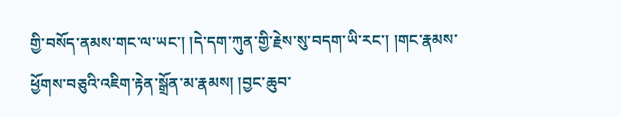གྱི་བསོད་ནམས་གང་ལ་ཡང་། །དེ་དག་ཀུན་གྱི་རྗེས་སུ་བདག་ཡི་རང་། །གང་རྣམས་ཕྱོགས་བཅུའི་འཇིག་རྟེན་སྒྲོན་མ་རྣམས། །བྱང་ཆུབ་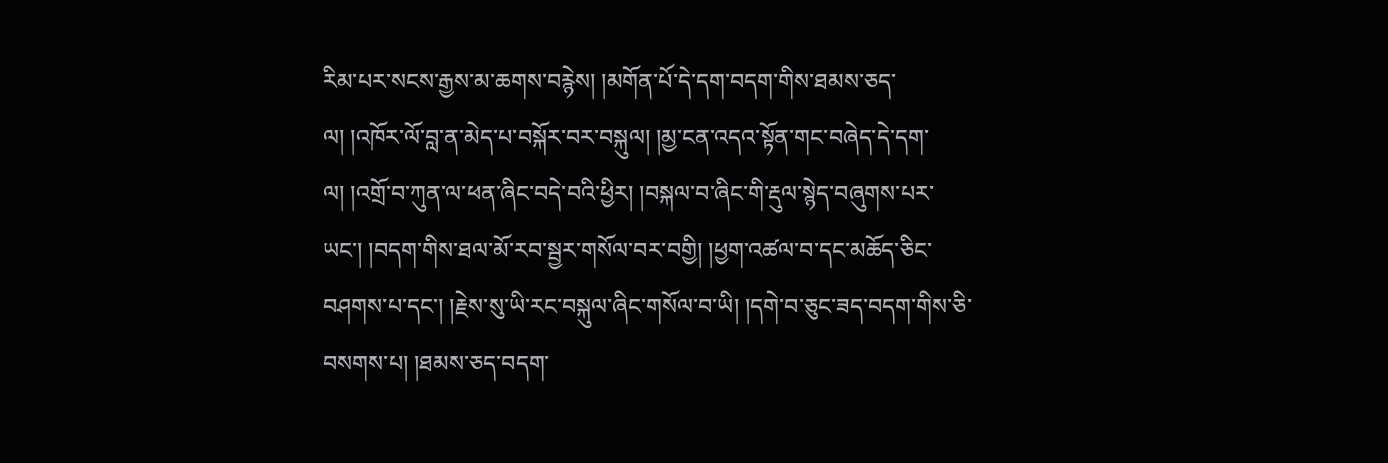རིམ་པར་སངས་རྒྱས་མ་ཆགས་བརྙེས། །མགོན་པོ་དེ་དག་བདག་གིས་ཐམས་ཅད་ལ། །འཁོར་ལོ་བླ་ན་མེད་པ་བསྐོར་བར་བསྐུལ། །མྱ་ངན་འདའ་སྟོན་གང་བཞེད་དེ་དག་ལ། །འགྲོ་བ་ཀུན་ལ་ཕན་ཞིང་བདེ་བའི་ཕྱིར། །བསྐལ་བ་ཞིང་གི་རྡུལ་སྙེད་བཞུགས་པར་ཡང་། །བདག་གིས་ཐལ་མོ་རབ་སྦྱར་གསོལ་བར་བགྱི། །ཕྱག་འཚལ་བ་དང་མཆོད་ཅིང་བཤགས་པ་དང་། །རྗེས་སུ་ཡི་རང་བསྐུལ་ཞིང་གསོལ་བ་ཡི། །དགེ་བ་ཅུང་ཟད་བདག་གིས་ཅི་བསགས་པ། །ཐམས་ཅད་བདག་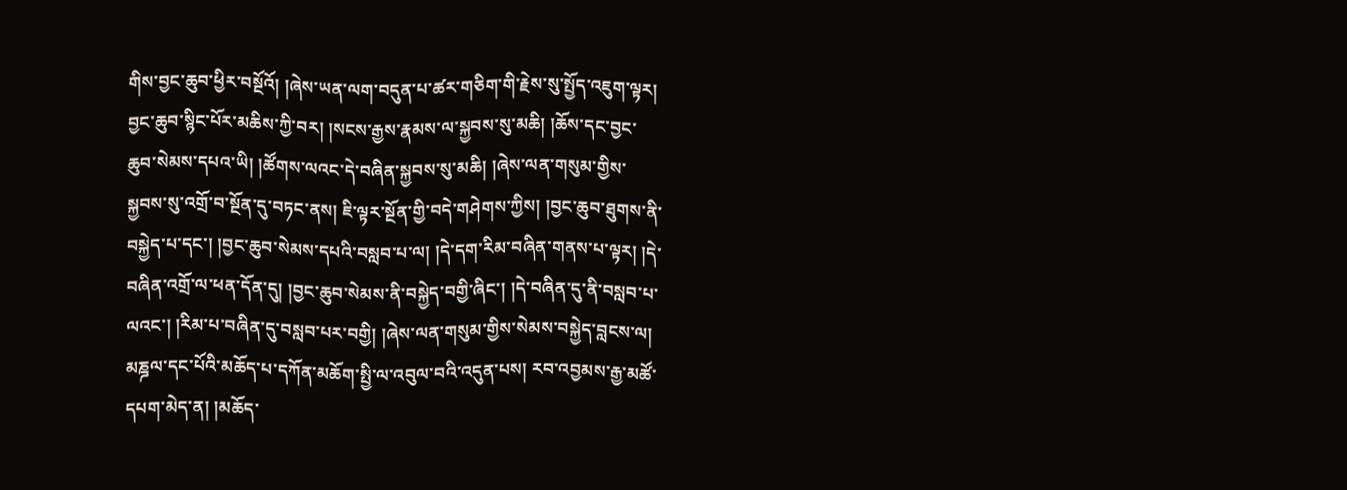གིས་བྱང་ཆུབ་ཕྱིར་བསྔོའོ། །ཞེས་ཡན་ལག་བདུན་པ་ཚར་གཅིག་གི་རྗེས་སུ་སྤྱོད་འཇུག་ལྟར། བྱང་ཆུབ་སྙིང་པོར་མཆིས་ཀྱི་བར། །སངས་རྒྱས་རྣམས་ལ་སྐྱབས་སུ་མཆི། །ཆོས་དང་བྱང་ཆུབ་སེམས་དཔའ་ཡི། །ཚོགས་ལའང་དེ་བཞིན་སྐྱབས་སུ་མཆི། །ཞེས་ལན་གསུམ་གྱིས་སྐྱབས་སུ་འགྲོ་བ་སྔོན་དུ་བཏང་ནས། ཇི་ལྟར་སྔོན་གྱི་བདེ་གཤེགས་ཀྱིས། །བྱང་ཆུབ་ཐུགས་ནི་བསྐྱེད་པ་དང་། །བྱང་ཆུབ་སེམས་དཔའི་བསླབ་པ་ལ། །དེ་དག་རིམ་བཞིན་གནས་པ་ལྟར། །དེ་བཞིན་འགྲོ་ལ་ཕན་དོན་དུ། །བྱང་ཆུབ་སེམས་ནི་བསྐྱེད་བགྱི་ཞིང་། །དེ་བཞིན་དུ་ནི་བསླབ་པ་ལའང་། །རིམ་པ་བཞིན་དུ་བསླབ་པར་བགྱི། །ཞེས་ལན་གསུམ་གྱིས་སེམས་བསྐྱེད་བླངས་ལ། མཎྜལ་དང་པོའི་མཆོད་པ་དཀོན་མཆོག་སྤྱི་ལ་འབུལ་བའི་འདུན་པས། རབ་འབྱམས་རྒྱ་མཚོ་དཔག་མེད་ན། །མཆོད་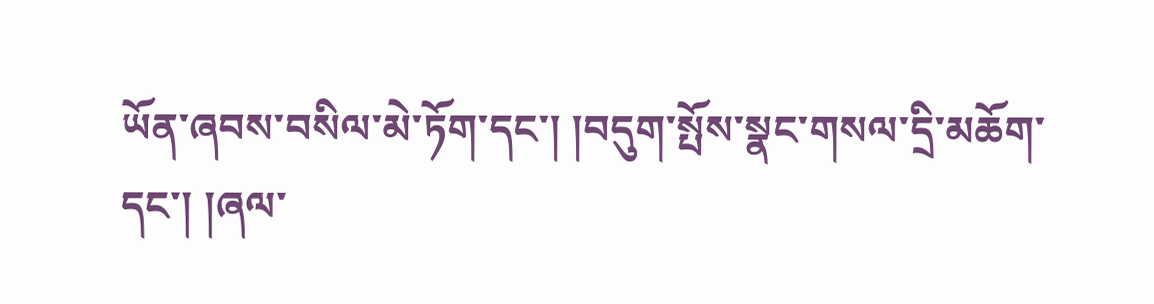ཡོན་ཞབས་བསིལ་མེ་ཏོག་དང་། །བདུག་སྤོས་སྣང་གསལ་དྲི་མཆོག་དང་། །ཞལ་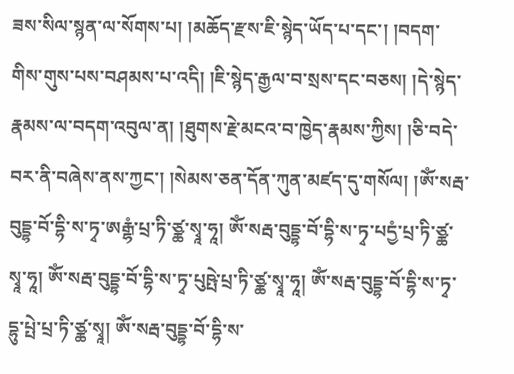ཟས་སིལ་སྙན་ལ་སོགས་པ། །མཆོད་རྫས་ཇི་སྙེད་ཡོད་པ་དང་། །བདག་གིས་གུས་པས་བཤམས་པ་འདི། །ཇི་སྙེད་རྒྱལ་བ་སྲས་དང་བཅས། །དེ་སྙེད་རྣམས་ལ་བདག་འབུལ་ན། །ཐུགས་རྗེ་མངའ་བ་ཁྱེད་རྣམས་ཀྱིས། །ཅི་བདེ་བར་ནི་བཞེས་ནས་ཀྱང་། །སེམས་ཅན་དོན་ཀུན་མཛད་དུ་གསོལ། །ཨོཾ་སརྦ་བུདྡྷ་བོ་དྷི་ས་ཏྭ་ཨརྒྷཾ་པྲ་ཏི་ཙྪ་སྭཱ་ཧཱ། ཨོཾ་སརྦ་བུདྡྷ་བོ་དྷི་ས་ཏྭ་པདྱཾ་པྲ་ཏི་ཙྪ་སྭཱ་ཧཱ། ཨོཾ་སརྦ་བུདྡྷ་བོ་དྷི་ས་ཏྭ་པུཥྤེ་པྲ་ཏི་ཙྪ་སྭཱ་ཧཱ། ཨོཾ་སརྦ་བུདྡྷ་བོ་དྷི་ས་ཏྭ་དྷུ་པྤེ་པྲ་ཏི་ཙྪ་སྭཱ། ཨོཾ་སརྦ་བུདྡྷ་བོ་དྷི་ས་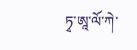ཏྭ་ཨཱ་ལོ་ཀེ་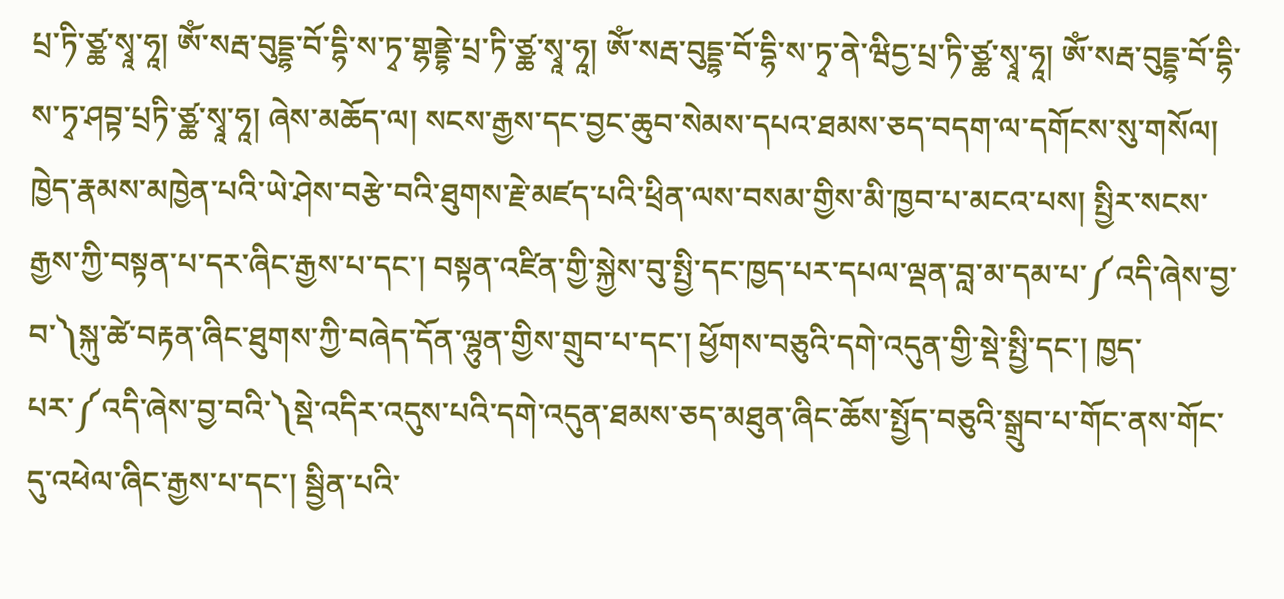པྲ་ཏི་ཙྪ་སྭཱ་ཧཱ། ཨོཾ་སརྦ་བུདྡྷ་བོ་དྷི་ས་ཏྭ་གྷནྡྷེ་པྲ་ཏི་ཙྪ་སྭཱ་ཧཱ། ཨོཾ་སརྦ་བུདྡྷ་བོ་དྷི་ས་ཏྭ་ནེ་ཝིདྱ་པྲ་ཏི་ཙྪ་སྭཱ་ཧཱ། ཨོཾ་སརྦ་བུདྡྷ་བོ་དྷི་ས་ཏྭ་ཤབྟ་པྲཏི་ཙྪ་སྭཱ་ཧཱ། ཞེས་མཆོད་ལ། སངས་རྒྱས་དང་བྱང་ཆུབ་སེམས་དཔའ་ཐམས་ཅད་བདག་ལ་དགོངས་སུ་གསོལ། ཁྱེད་རྣམས་མཁྱེན་པའི་ཡེ་ཤེས་བརྩེ་བའི་ཐུགས་རྗེ་མཛད་པའི་ཕྲིན་ལས་བསམ་གྱིས་མི་ཁྱབ་པ་མངའ་པས། སྤྱིར་སངས་རྒྱས་ཀྱི་བསྟན་པ་དར་ཞིང་རྒྱས་པ་དང་། བསྟན་འཛིན་གྱི་སྐྱེས་བུ་སྤྱི་དང་ཁྱད་པར་དཔལ་ལྡན་བླ་མ་དམ་པ་༼འདི་ཞེས་བྱ་བ་༽སྐུ་ཚེ་བརྟན་ཞིང་ཐུགས་ཀྱི་བཞེད་དོན་ལྷུན་གྱིས་གྲུབ་པ་དང་། ཕྱོགས་བཅུའི་དགེ་འདུན་གྱི་སྡེ་སྤྱི་དང་། ཁྱད་པར་༼འདི་ཞེས་བྱ་བའི་༽སྡེ་འདིར་འདུས་པའི་དགེ་འདུན་ཐམས་ཅད་མཐུན་ཞིང་ཆོས་སྤྱོད་བཅུའི་སྒྲུབ་པ་གོང་ནས་གོང་དུ་འཕེལ་ཞིང་རྒྱས་པ་དང་། སྦྱིན་པའི་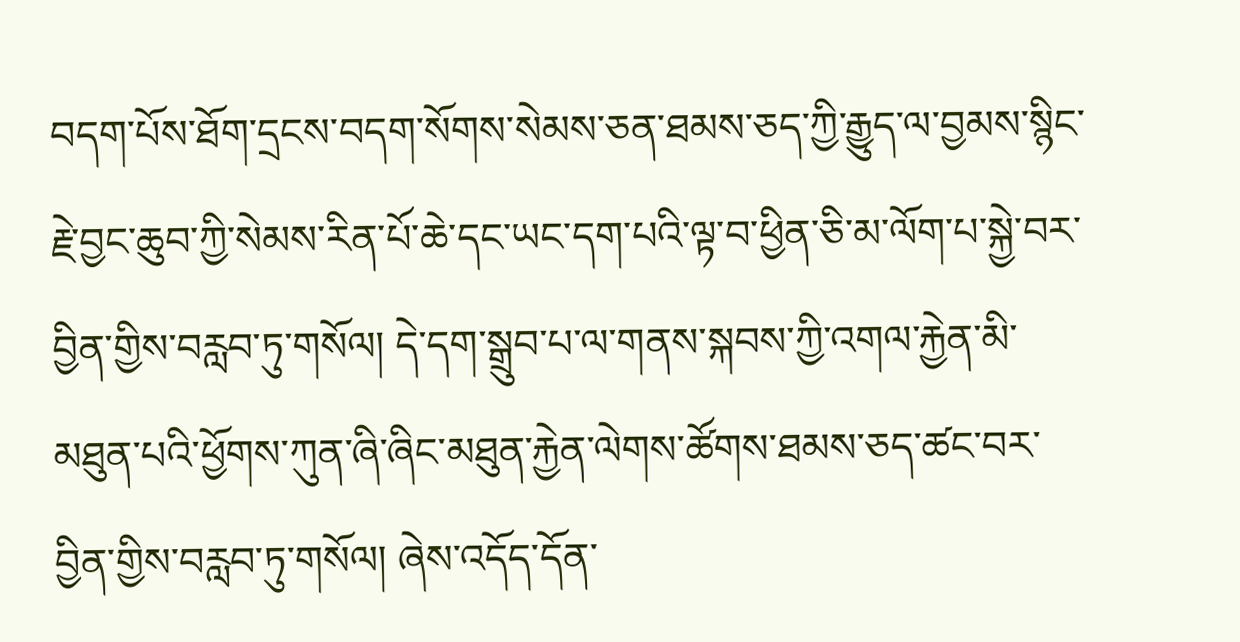བདག་པོས་ཐོག་དྲངས་བདག་སོགས་སེམས་ཅན་ཐམས་ཅད་ཀྱི་རྒྱུད་ལ་བྱམས་སྙིང་རྗེ་བྱང་ཆུབ་ཀྱི་སེམས་རིན་པོ་ཆེ་དང་ཡང་དག་པའི་ལྟ་བ་ཕྱིན་ཅི་མ་ལོག་པ་སྐྱེ་བར་བྱིན་གྱིས་བརླབ་ཏུ་གསོལ། དེ་དག་སྒྲུབ་པ་ལ་གནས་སྐབས་ཀྱི་འགལ་རྐྱེན་མི་མཐུན་པའི་ཕྱོགས་ཀུན་ཞི་ཞིང་མཐུན་རྐྱེན་ལེགས་ཚོགས་ཐམས་ཅད་ཚང་བར་བྱིན་གྱིས་བརླབ་ཏུ་གསོལ། ཞེས་འདོད་དོན་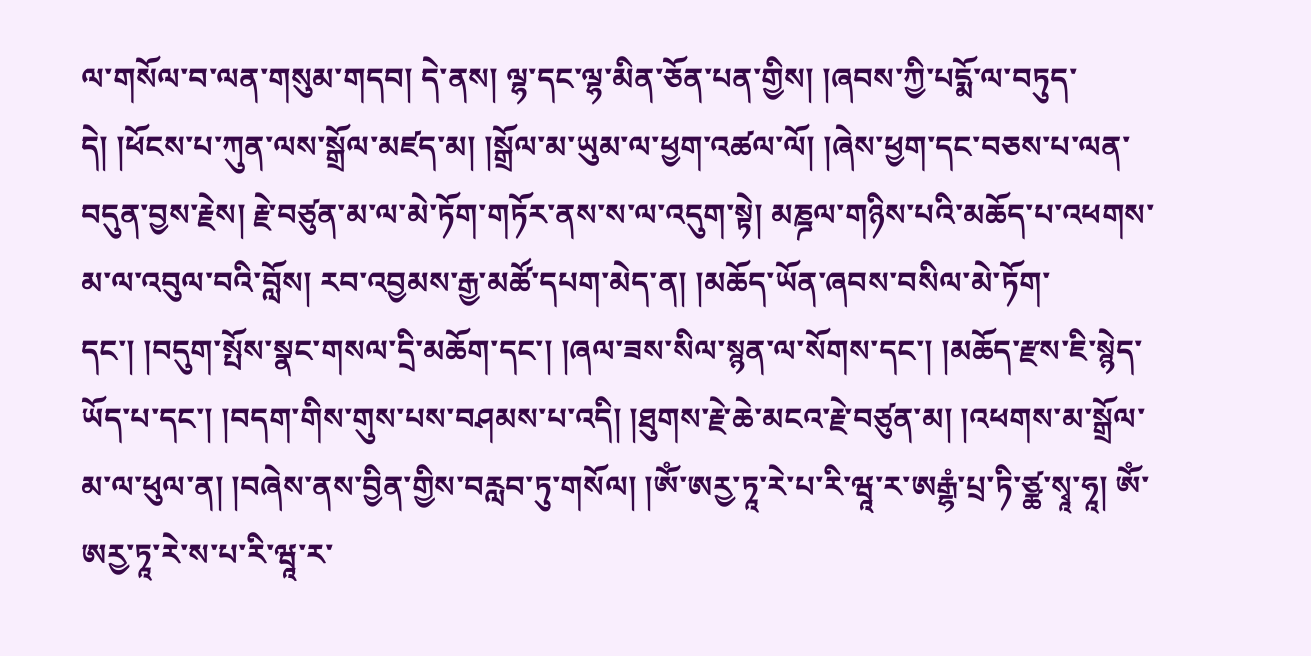ལ་གསོལ་བ་ལན་གསུམ་གདབ། དེ་ནས། ལྷ་དང་ལྷ་མིན་ཅོན་པན་གྱིས། །ཞབས་ཀྱི་པདྨོ་ལ་བཏུད་དེ། །ཕོངས་པ་ཀུན་ལས་སྒྲོལ་མཛད་མ། །སྒྲོལ་མ་ཡུམ་ལ་ཕྱག་འཚལ་ལོ། །ཞེས་ཕྱག་དང་བཅས་པ་ལན་བདུན་བྱས་རྗེས། རྗེ་བཙུན་མ་ལ་མེ་ཏོག་གཏོར་ནས་ས་ལ་འདུག་སྟེ། མཎྜལ་གཉིས་པའི་མཆོད་པ་འཕགས་མ་ལ་འབུལ་བའི་བློས། རབ་འབྱམས་རྒྱ་མཚོ་དཔག་མེད་ན། །མཆོད་ཡོན་ཞབས་བསིལ་མེ་ཏོག་དང་། །བདུག་སྤོས་སྣང་གསལ་དྲི་མཆོག་དང་། །ཞལ་ཟས་སིལ་སྙན་ལ་སོགས་དང་། །མཆོད་རྫས་ཇི་སྙེད་ཡོད་པ་དང་། །བདག་གིས་གུས་པས་བཤམས་པ་འདི། །ཐུགས་རྗེ་ཆེ་མངའ་རྗེ་བཙུན་མ། །འཕགས་མ་སྒྲོལ་མ་ལ་ཕུལ་ན། །བཞེས་ནས་བྱིན་གྱིས་བརླབ་ཏུ་གསོལ། །ཨོཾ་ཨརྱ་ཏཱ་རེ་པ་རི་ཝཱ་ར་ཨརྒྷཾ་པྲ་ཏི་ཙྪ་སྭཱ་ཧཱ། ཨོཾ་ཨརྱ་ཏཱ་རེ་ས་པ་རི་ཝཱ་ར་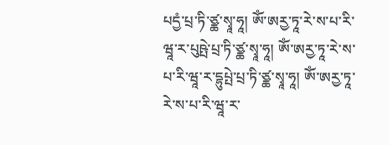པདྱཾ་པྲ་ཏི་ཙྪ་སྭཱ་ཧཱ། ཨོཾ་ཨརྱ་ཏཱ་རེ་ས་པ་རི་ཝཱ་ར་པུཥྤེ་པྲ་ཏི་ཙྪ་སྭཱ་ཧཱ། ཨོཾ་ཨརྱ་ཏཱ་རེ་ས་པ་རི་ཝཱ་ར་དྷུཔྤེ་པྲ་ཏི་ཙྪ་སྭཱ་ཧཱ། ཨོཾ་ཨརྱ་ཏཱ་རེ་ས་པ་རི་ཝཱ་ར་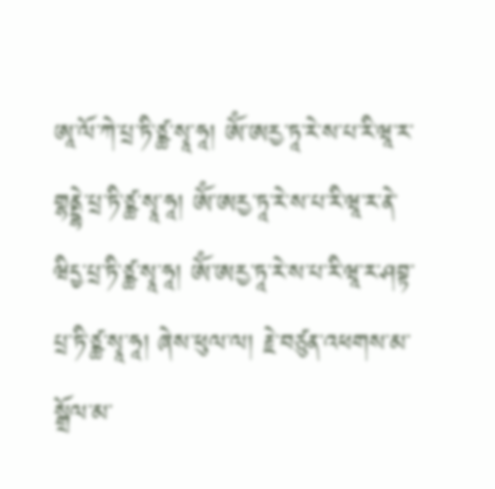ཨཱ་ལོ་ཀེ་པྲ་ཏི་ཙྪ་སྭཱ་ཧཱ། ཨོཾ་ཨརྱ་ཏཱ་རེ་ས་པ་རི་ཝཱ་ར་གྷནྡྷེ་པྲ་ཏི་ཙྪ་སྭཱ་ཧཱ། ཨོཾ་ཨརྱ་ཏཱ་རེ་ས་པ་རི་ཝཱ་ར་ནེ་ཝིདྱ་པྲ་ཏི་ཙྪ་སྭཱ་ཧཱ། ཨོཾ་ཨརྱ་ཏཱ་རེ་ས་པ་རི་ཝཱ་ར་ཤབྟ་པྲ་ཏི་ཙྪ་སྭཱ་ཧཱ། ཞེས་ཕུལ་ལ། རྗེ་བཙུན་འཕགས་མ་སྒྲོལ་མ་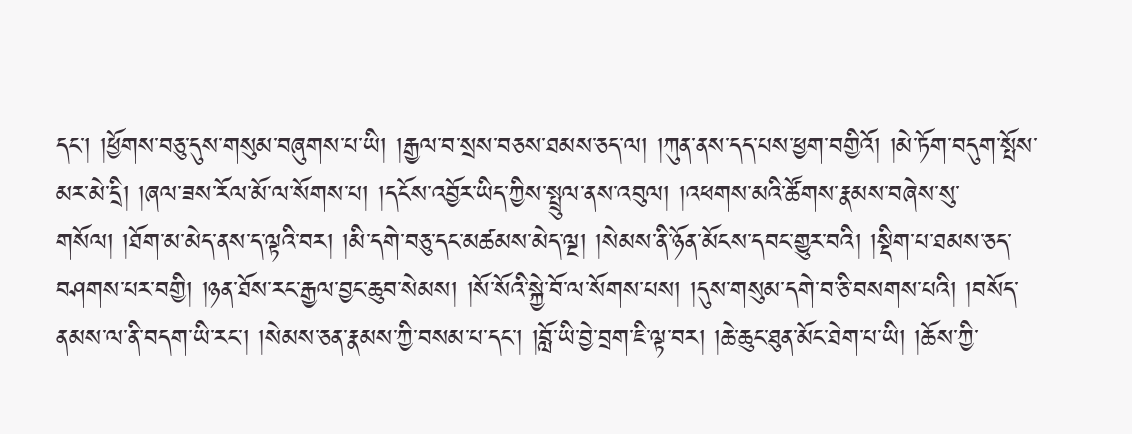དང་། །ཕྱོགས་བཅུ་དུས་གསུམ་བཞུགས་པ་ཡི། །རྒྱལ་བ་སྲས་བཅས་ཐམས་ཅད་ལ། །ཀུན་ནས་དད་པས་ཕྱག་བགྱིའོ། །མེ་ཏོག་བདུག་སྤོས་མར་མེ་དྲི། །ཞལ་ཟས་རོལ་མོ་ལ་སོགས་པ། །དངོས་འབྱོར་ཡིད་ཀྱིས་སྤྲུལ་ནས་འབུལ། །འཕགས་མའི་ཚོགས་རྣམས་བཞེས་སུ་གསོལ། །ཐོག་མ་མེད་ནས་ད་ལྟའི་བར། །མི་དགེ་བཅུ་དང་མཚམས་མེད་ལྔ། །སེམས་ནི་ཉོན་མོངས་དབང་གྱུར་བའི། །སྡིག་པ་ཐམས་ཅད་བཤགས་པར་བགྱི། །ཉན་ཐོས་རང་རྒྱལ་བྱང་ཆུབ་སེམས། །སོ་སོའི་སྐྱེ་བོ་ལ་སོགས་པས། །དུས་གསུམ་དགེ་བ་ཅི་བསགས་པའི། །བསོད་ནམས་ལ་ནི་བདག་ཡི་རང་། །སེམས་ཅན་རྣམས་ཀྱི་བསམ་པ་དང་། །བློ་ཡི་བྱེ་བྲག་ཇི་ལྟ་བར། །ཆེ་ཆུང་ཐུན་མོང་ཐེག་པ་ཡི། །ཆོས་ཀྱི་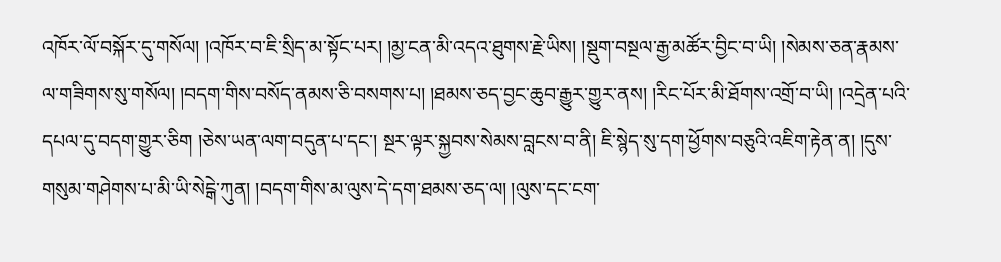འཁོར་ལོ་བསྐོར་དུ་གསོལ། །འཁོར་བ་ཇི་སྲིད་མ་སྟོང་པར། །མྱ་ངན་མི་འདའ་ཐུགས་རྗེ་ཡིས། །སྡུག་བསྔལ་རྒྱ་མཚོར་བྱིང་བ་ཡི། །སེམས་ཅན་རྣམས་ལ་གཟིགས་སུ་གསོལ། །བདག་གིས་བསོད་ནམས་ཅི་བསགས་པ། །ཐམས་ཅད་བྱང་ཆུབ་རྒྱུར་གྱུར་ནས། །རིང་པོར་མི་ཐོགས་འགྲོ་བ་ཡི། །འདྲེན་པའི་དཔལ་དུ་བདག་གྱུར་ཅིག །ཅེས་ཡན་ལག་བདུན་པ་དང་། སྔར་ལྟར་སྐྱབས་སེམས་བླངས་བ་ནི། ཇི་སྙེད་སུ་དག་ཕྱོགས་བཅུའི་འཇིག་རྟེན་ན། །དུས་གསུམ་གཤེགས་པ་མི་ཡི་སེངྒེ་ཀུན། །བདག་གིས་མ་ལུས་དེ་དག་ཐམས་ཅད་ལ། །ལུས་དང་ངག་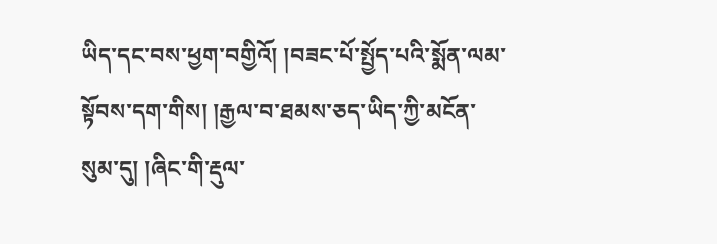ཡིད་དང་བས་ཕྱག་བགྱིའོ། །བཟང་པོ་སྤྱོད་པའི་སྨོན་ལམ་སྟོབས་དག་གིས། །རྒྱལ་བ་ཐམས་ཅད་ཡིད་ཀྱི་མངོན་སུམ་དུ། །ཞིང་གི་རྡུལ་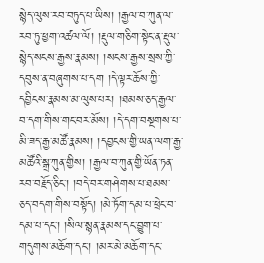སྙེད་ལུས་རབ་བཏུད་པ་ཡིས། །རྒྱལ་བ་ཀུན་ལ་རབ་ཏུ་ཕྱག་འཚལ་ལོ། །རྡུལ་གཅིག་སྟེང་ན་རྡུལ་སྙེད་སངས་རྒྱས་རྣམས། །སངས་རྒྱས་སྲས་ཀྱི་དབུས་ན་བཞུགས་པ་དག །དེ་ལྟར་ཆོས་ཀྱི་དབྱིངས་རྣམས་མ་ལུས་པར། །ཐམས་ཅད་རྒྱལ་བ་དག་གིས་གང་བར་མོས། །དེ་དག་བསྔགས་པ་མི་ཟད་རྒྱ་མཚོ་རྣམས། །དབྱངས་གྱི་ཡན་ལག་རྒྱ་མཚོའི་སྒྲ་ཀུན་གྱིས། །རྒྱལ་བ་ཀུན་གྱི་ཡོན་ཏན་རབ་བརྗོད་ཅིང་། །བདེ་བར་གཤེགས་པ་ཐམས་ཅད་བདག་གིས་བསྟོད། །མེ་ཏོག་དམ་པ་ཕྲེང་བ་དམ་པ་དང་། །སིལ་སྙན་རྣམས་དང་བྱུག་པ་གདུགས་མཆོག་དང་། །མར་མེ་མཆོག་དང་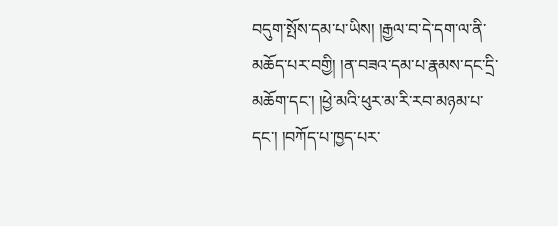བདུག་སྤོས་དམ་པ་ཡིས། །རྒྱལ་བ་དེ་དག་ལ་ནི་མཆོད་པར་བགྱི། །ན་བཟའ་དམ་པ་རྣམས་དང་དྲི་མཆོག་དང་། །ཕྱེ་མའི་ཕུར་མ་རི་རབ་མཉམ་པ་དང་། །བཀོད་པ་ཁྱད་པར་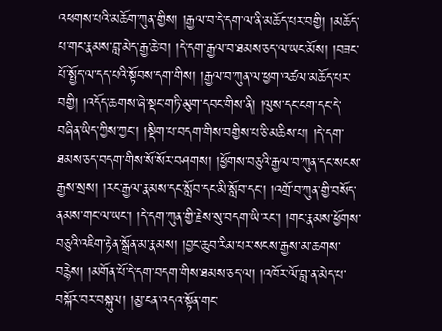འཕགས་པའི་མཆོག་ཀུན་གྱིས། །རྒྱལ་བ་དེ་དག་ལ་ནི་མཆོད་པར་བགྱི། །མཆོད་པ་གང་རྣམས་བླ་མེད་རྒྱ་ཆེ་བ། །དེ་དག་རྒྱལ་བ་ཐམས་ཅད་ལ་ཡང་མོས། །བཟང་པོ་སྤྱོད་ལ་དད་པའི་སྟོབས་དག་གིས། །རྒྱལ་བ་ཀུན་ལ་ཕྱག་འཚལ་མཆོད་པར་བགྱི། །འདོད་ཆགས་ཞེ་སྡང་གཏི་མུག་དབང་གིས་ནི། །ལུས་དང་ངག་དང་དེ་བཞིན་ཡིད་ཀྱིས་ཀྱང་། །སྡིག་པ་བདག་གིས་བགྱིས་པ་ཅི་མཆིས་པ། །དེ་དག་ཐམས་ཅད་བདག་གིས་སོ་སོར་བཤགས། །ཕྱོགས་བཅུའི་རྒྱལ་བ་ཀུན་དང་སངས་རྒྱས་སྲས། །རང་རྒྱལ་རྣམས་དང་སློབ་དང་མི་སློབ་དང་། །འགྲོ་བ་ཀུན་གྱི་བསོད་ནམས་གང་ལ་ཡང་། །དེ་དག་ཀུན་གྱི་རྗེས་སུ་བདག་ཡི་རང་། །གང་རྣམས་ཕྱོགས་བཅུའི་འཇིག་རྟེན་སྒྲོན་མ་རྣམས། །བྱང་ཆུབ་རིམ་པར་སངས་རྒྱས་མ་ཆགས་བརྙེས། །མགོན་པོ་དེ་དག་བདག་གིས་ཐམས་ཅད་ལ། །འཁོར་ལོ་བླ་ན་མེད་པ་བསྐོར་བར་བསྐུལ། །མྱ་ངན་འདའ་སྟོན་གང་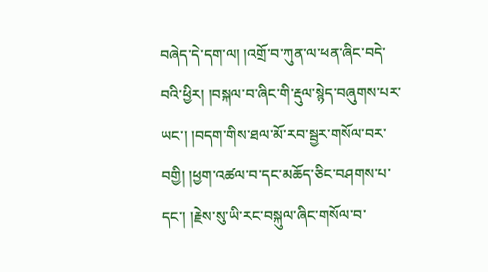བཞེད་དེ་དག་ལ། །འགྲོ་བ་ཀུན་ལ་ཕན་ཞིང་བདེ་བའི་ཕྱིར། །བསྐལ་བ་ཞིང་གི་རྡུལ་སྙེད་བཞུགས་པར་ཡང་། །བདག་གིས་ཐལ་མོ་རབ་སྦྱར་གསོལ་བར་བགྱི། །ཕྱག་འཚལ་བ་དང་མཆོད་ཅིང་བཤགས་པ་དང་། །རྗེས་སུ་ཡི་རང་བསྐུལ་ཞིང་གསོལ་བ་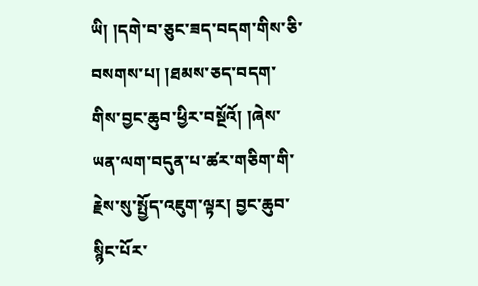ཡི། །དགེ་བ་ཅུང་ཟད་བདག་གིས་ཅི་བསགས་པ། །ཐམས་ཅད་བདག་གིས་བྱང་ཆུབ་ཕྱིར་བསྔོའོ། །ཞེས་ཡན་ལག་བདུན་པ་ཚར་གཅིག་གི་རྗེས་སུ་སྤྱོད་འཇུག་ལྟར། བྱང་ཆུབ་སྙིང་པོར་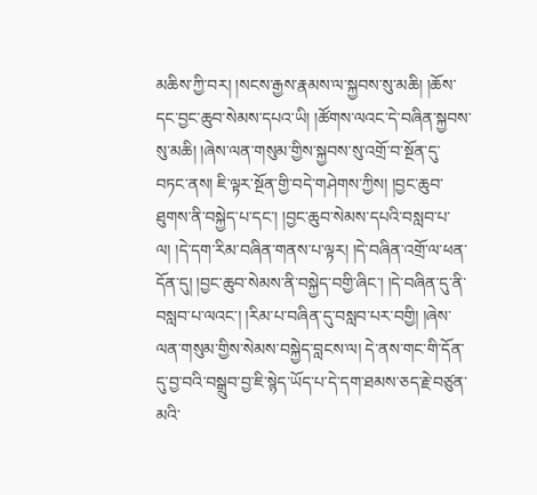མཆིས་ཀྱི་བར། །སངས་རྒྱས་རྣམས་ལ་སྐྱབས་སུ་མཆི། །ཆོས་དང་བྱང་ཆུབ་སེམས་དཔའ་ཡི། །ཚོགས་ལའང་དེ་བཞིན་སྐྱབས་སུ་མཆི། །ཞེས་ལན་གསུམ་གྱིས་སྐྱབས་སུ་འགྲོ་བ་སྔོན་དུ་བཏང་ནས། ཇི་ལྟར་སྔོན་གྱི་བདེ་གཤེགས་ཀྱིས། །བྱང་ཆུབ་ཐུགས་ནི་བསྐྱེད་པ་དང་། །བྱང་ཆུབ་སེམས་དཔའི་བསླབ་པ་ལ། །དེ་དག་རིམ་བཞིན་གནས་པ་ལྟར། །དེ་བཞིན་འགྲོ་ལ་ཕན་དོན་དུ། །བྱང་ཆུབ་སེམས་ནི་བསྐྱེད་བགྱི་ཞིང་། །དེ་བཞིན་དུ་ནི་བསླབ་པ་ལའང་། །རིམ་པ་བཞིན་དུ་བསླབ་པར་བགྱི། །ཞེས་ལན་གསུམ་གྱིས་སེམས་བསྐྱེད་བླངས་ལ། དེ་ནས་གང་གི་དོན་དུ་བྱ་བའི་བསྒྲུབ་བྱ་ཇི་སྙེད་ཡོད་པ་དེ་དག་ཐམས་ཅད་རྗེ་བཙུན་མའི་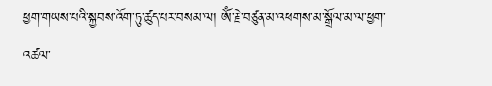ཕྱག་གཡས་པའི་སྐྱབས་འོག་ཏུ་ཚུད་པར་བསམ་ལ། ཨོཾ་རྗེ་བཙུན་མ་འཕགས་མ་སྒྲོལ་མ་ལ་ཕྱག་འཚལ་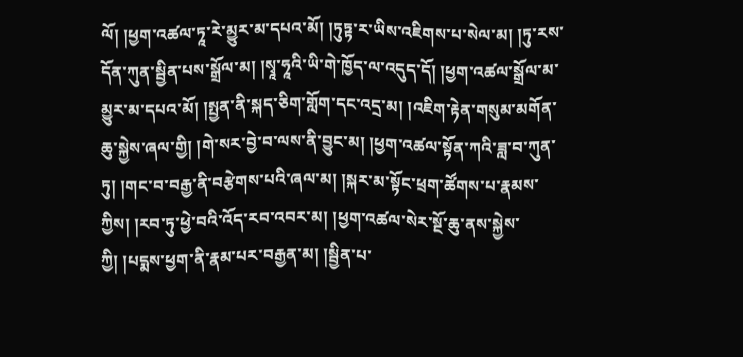ལོ། །ཕྱག་འཚལ་ཏཱ་རེ་མྱུར་མ་དཔའ་མོ། །ཏུཏྟ་ར་ཡིས་འཇིགས་པ་སེལ་མ། །ཏུ་རས་དོན་ཀུན་སྦྱིན་པས་སྒྲོལ་མ། །སྭཱ་ཧཱའི་ཡི་གེ་ཁྱོད་ལ་འདུད་དོ། །ཕྱག་འཚལ་སྒྲོལ་མ་མྱུར་མ་དཔའ་མོ། །སྤྱན་ནི་སྐད་ཅིག་གློག་དང་འདྲ་མ། །འཇིག་རྟེན་གསུམ་མགོན་ཆུ་སྐྱེས་ཞལ་གྱི། །གེ་སར་བྱེ་བ་ལས་ནི་བྱུང་མ། །ཕྱག་འཚལ་སྟོན་ཀའི་ཟླ་བ་ཀུན་ཏུ། །གང་བ་བརྒྱ་ནི་བརྩེགས་པའི་ཞལ་མ། །སྐར་མ་སྟོང་ཕྲག་ཚོགས་པ་རྣམས་ཀྱིས། །རབ་ཏུ་ཕྱེ་བའི་འོད་རབ་འབར་མ། །ཕྱག་འཚལ་སེར་སྔོ་ཆུ་ནས་སྐྱེས་ཀྱི། །པདྨས་ཕྱག་ནི་རྣམ་པར་བརྒྱན་མ། །སྦྱིན་པ་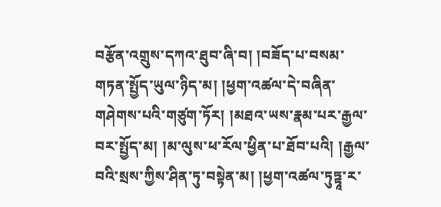བརྩོན་འགྲུས་དཀའ་ཐུབ་ཞི་བ། །བཟོད་པ་བསམ་གཏན་སྤྱོད་ཡུལ་ཉིད་མ། །ཕྱག་འཚལ་དེ་བཞིན་གཤེགས་པའི་གཙུག་ཏོར། །མཐའ་ཡས་རྣམ་པར་རྒྱལ་བར་སྤྱོད་མ། །མ་ལུས་ཕ་རོལ་ཕྱིན་པ་ཐོབ་པའི། །རྒྱལ་བའི་སྲས་ཀྱིས་ཤིན་ཏུ་བསྟེན་མ། །ཕྱག་འཚལ་ཏུཏྟཱ་ར་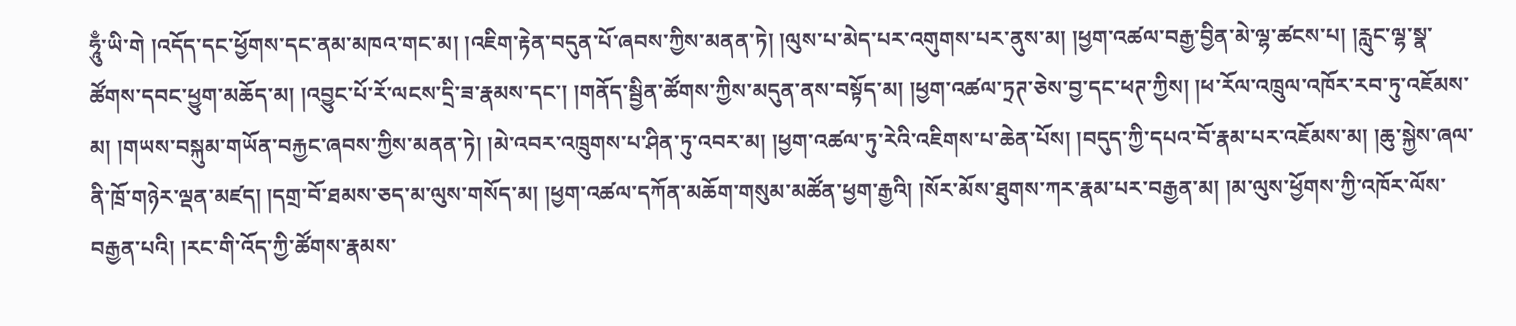ཧཱུྃ་ཡི་གེ །འདོད་དང་ཕྱོགས་དང་ནམ་མཁའ་གང་མ། །འཇིག་རྟེན་བདུན་པོ་ཞབས་ཀྱིས་མནན་ཏེ། །ལུས་པ་མེད་པར་འགུགས་པར་ནུས་མ། །ཕྱག་འཚལ་བརྒྱ་བྱིན་མེ་ལྷ་ཚངས་པ། །རླུང་ལྷ་སྣ་ཚོགས་དབང་ཕྱུག་མཆོད་མ། །འབྱུང་པོ་རོ་ལངས་དྲི་ཟ་རྣམས་དང་། །གནོད་སྦྱིན་ཚོགས་ཀྱིས་མདུན་ནས་བསྟོད་མ། །ཕྱག་འཚལ་ཏྲཊ་ཅེས་བྱ་དང་ཕཊ་ཀྱིས། །ཕ་རོལ་འཁྲུལ་འཁོར་རབ་ཏུ་འཇོམས་མ། །གཡས་བསྐུམ་གཡོན་བརྐྱང་ཞབས་ཀྱིས་མནན་ཏེ། །མེ་འབར་འཁྲུགས་པ་ཤིན་ཏུ་འབར་མ། །ཕྱག་འཚལ་ཏུ་རེའི་འཇིགས་པ་ཆེན་པོས། །བདུད་ཀྱི་དཔའ་བོ་རྣམ་པར་འཇོམས་མ། །ཆུ་སྐྱེས་ཞལ་ནི་ཁྲོ་གཉེར་ལྡན་མཛད། །དགྲ་བོ་ཐམས་ཅད་མ་ལུས་གསོད་མ། །ཕྱག་འཚལ་དཀོན་མཆོག་གསུམ་མཚོན་ཕྱག་རྒྱའི། །སོར་མོས་ཐུགས་ཀར་རྣམ་པར་བརྒྱན་མ། །མ་ལུས་ཕྱོགས་ཀྱི་འཁོར་ལོས་བརྒྱན་པའི། །རང་གི་འོད་ཀྱི་ཚོགས་རྣམས་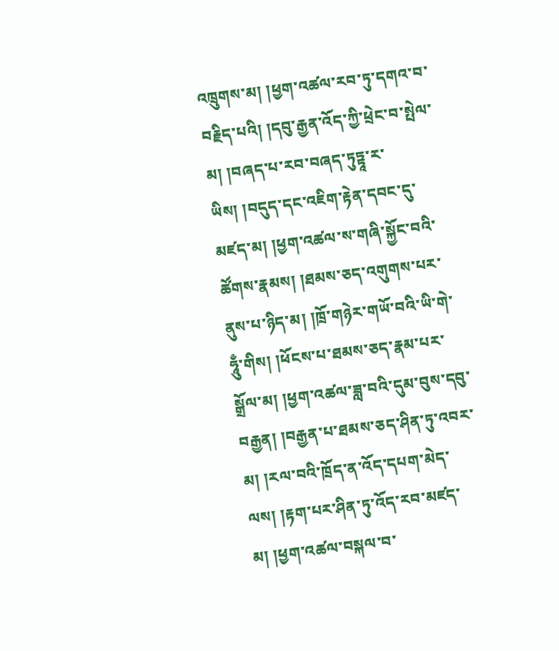འཁྲུགས་མ། །ཕྱག་འཚལ་རབ་ཏུ་དགའ་བ་བརྗིད་པའི། །དབུ་རྒྱན་འོད་ཀྱི་ཕྲེང་བ་སྤེལ་མ། །བཞད་པ་རབ་བཞད་ཏུཏྟཱ་ར་ཡིས། །བདུད་དང་འཇིག་རྟེན་དབང་དུ་མཛད་མ། །ཕྱག་འཚལ་ས་གཞི་སྐྱོང་བའི་ཚོགས་རྣམས། །ཐམས་ཅད་འགུགས་པར་ནུས་པ་ཉིད་མ། །ཁྲོ་གཉེར་གཡོ་བའི་ཡི་གེ་ཧཱུྃ་གིས། །ཕོངས་པ་ཐམས་ཅད་རྣམ་པར་སྒྲོལ་མ། །ཕྱག་འཚལ་ཟླ་བའི་དུམ་བུས་དབུ་བརྒྱན། །བརྒྱན་པ་ཐམས་ཅད་ཤིན་ཏུ་འབར་མ། །རལ་བའི་ཁྲོད་ན་འོད་དཔག་མེད་ལས། །རྟག་པར་ཤིན་ཏུ་འོད་རབ་མཛད་མ། །ཕྱག་འཚལ་བསྐལ་བ་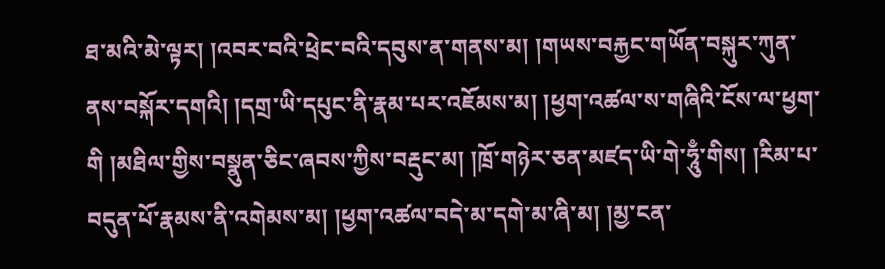ཐ་མའི་མེ་ལྟར། །འབར་བའི་ཕྲེང་བའི་དབུས་ན་གནས་མ། །གཡས་བརྐྱང་གཡོན་བསྐུར་ཀུན་ནས་བསྐོར་དགའི། །དགྲ་ཡི་དཔུང་ནི་རྣམ་པར་འཇོམས་མ། །ཕྱག་འཚལ་ས་གཞིའི་ངོས་ལ་ཕྱག་གི །མཐིལ་གྱིས་བསྣུན་ཅིང་ཞབས་ཀྱིས་བརྡུང་མ། །ཁྲོ་གཉེར་ཅན་མཛད་ཡི་གེ་ཧཱུྃ་གིས། །རིམ་པ་བདུན་པོ་རྣམས་ནི་འགེམས་མ། །ཕྱག་འཚལ་བདེ་མ་དགེ་མ་ཞི་མ། །མྱ་ངན་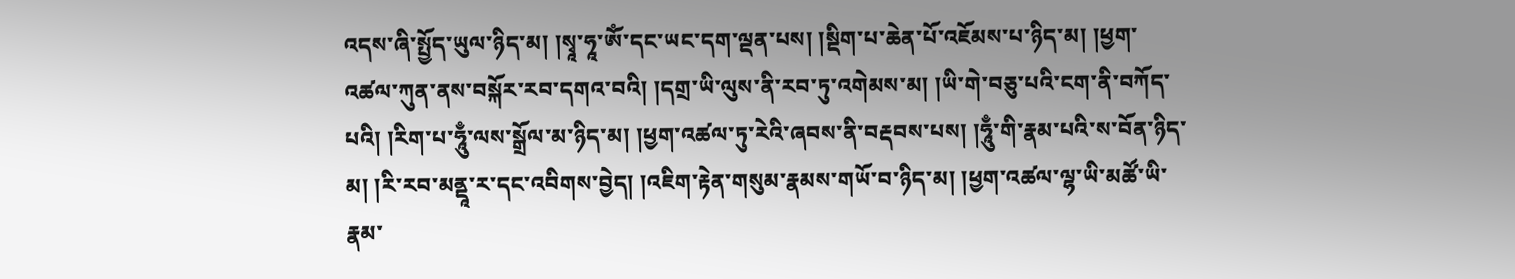འདས་ཞི་སྤྱོད་ཡུལ་ཉིད་མ། །སྭཱ་ཧཱ་ཨོཾ་དང་ཡང་དག་ལྡན་པས། །སྡིག་པ་ཆེན་པོ་འཇོམས་པ་ཉིད་མ། །ཕྱག་འཚལ་ཀུན་ནས་བསྐོར་རབ་དགའ་བའི། །དགྲ་ཡི་ལུས་ནི་རབ་ཏུ་འགེམས་མ། །ཡི་གེ་བཅུ་པའི་ངག་ནི་བཀོད་པའི། །རིག་པ་ཧཱུྃ་ལས་སྒྲོལ་མ་ཉིད་མ། །ཕྱག་འཚལ་ཏུ་རེའི་ཞབས་ནི་བརྡབས་པས། །ཧཱུྃ་གི་རྣམ་པའི་ས་བོན་ཉིད་མ། །རི་རབ་མནྡཱ་ར་དང་འབིགས་བྱེད། །འཇིག་རྟེན་གསུམ་རྣམས་གཡོ་བ་ཉིད་མ། །ཕྱག་འཚལ་ལྷ་ཡི་མཚོ་ཡི་རྣམ་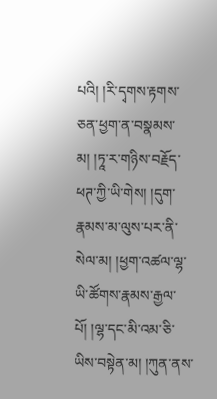པའི། །རི་དྭགས་རྟགས་ཅན་ཕྱག་ན་བསྣམས་མ། །ཏཱ་ར་གཉིས་བརྗོད་ཕཊ་ཀྱི་ཡི་གེས། །དུག་རྣམས་མ་ལུས་པར་ནི་སེལ་མ། །ཕྱག་འཚལ་ལྷ་ཡི་ཚོགས་རྣམས་རྒྱལ་པོ། །ལྷ་དང་མི་འམ་ཅི་ཡིས་བསྟེན་མ། །ཀུན་ནས་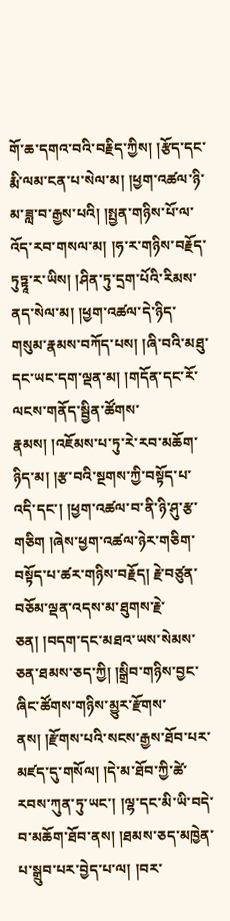གོ་ཆ་དགའ་བའི་བརྗིད་ཀྱིས། །རྩོད་དང་རྨི་ལམ་ངན་པ་སེལ་མ། །ཕྱག་འཚལ་ཉི་མ་ཟླ་བ་རྒྱས་པའི། །སྤྱན་གཉིས་པོ་ལ་འོད་རབ་གསལ་མ། །ཧ་ར་གཉིས་བརྗོད་ཏུཏྟཱ་ར་ཡིས། །ཤིན་ཏུ་དྲག་པོའི་རིམས་ནད་སེལ་མ། །ཕྱག་འཚལ་དེ་ཉིད་གསུམ་རྣམས་བཀོད་པས། །ཞི་བའི་མཐུ་དང་ཡང་དག་ལྡན་མ། །གདོན་དང་རོ་ལངས་གནོད་སྦྱིན་ཚོགས་རྣམས། །འཇོམས་པ་ཏུ་རེ་རབ་མཆོག་ཉིད་མ། །རྩ་བའི་སྔགས་ཀྱི་བསྟོད་པ་འདི་དང་། །ཕྱག་འཚལ་བ་ནི་ཉི་ཤུ་རྩ་གཅིག །ཞེས་ཕྱག་འཚལ་ཉེར་གཅིག་བསྟོད་པ་ཚར་གཉིས་བརྗོད། རྗེ་བཙུན་བཅོམ་ལྡན་འདས་མ་ཐུགས་རྗེ་ཅན། །བདག་དང་མཐའ་ཡས་སེམས་ཅན་ཐམས་ཅད་ཀྱི། །སྒྲིབ་གཉིས་བྱང་ཞིང་ཚོགས་གཉིས་མྱུར་རྫོགས་ནས། །རྫོགས་པའི་སངས་རྒྱས་ཐོབ་པར་མཛད་དུ་གསོལ། །དེ་མ་ཐོབ་ཀྱི་ཚེ་རབས་ཀུན་ཏུ་ཡང་། །ལྷ་དང་མི་ཡི་བདེ་བ་མཆོག་ཐོབ་ནས། །ཐམས་ཅད་མཁྱེན་པ་སྒྲུབ་པར་བྱེད་པ་ལ། །བར་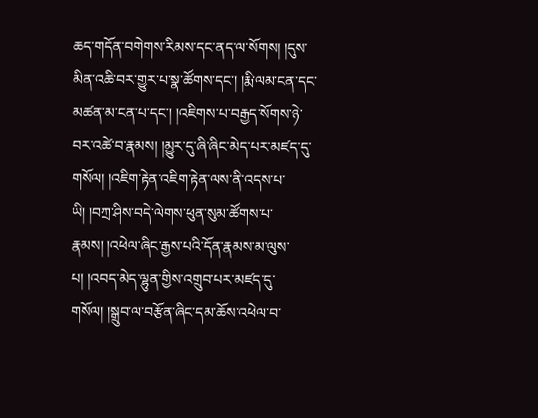ཆད་གདོན་བགེགས་རིམས་དང་ནད་ལ་སོགས། །དུས་མིན་འཆི་བར་གྱུར་པ་སྣ་ཚོགས་དང་། །རྨི་ལམ་ངན་དང་མཚན་མ་ངན་པ་དང་། །འཇིགས་པ་བརྒྱད་སོགས་ཉེ་བར་འཚེ་བ་རྣམས། །མྱུར་དུ་ཞི་ཞིང་མེད་པར་མཛད་དུ་གསོལ། །འཇིག་རྟེན་འཇིག་རྟེན་ལས་ནི་འདས་པ་ཡི། །བཀྲ་ཤིས་བདེ་ལེགས་ཕུན་སུམ་ཚོགས་པ་རྣམས། །འཕེལ་ཞིང་རྒྱས་པའི་དོན་རྣམས་མ་ལུས་པ། །འབད་མེད་ལྷུན་གྱིས་འགྲུབ་པར་མཛད་དུ་གསོལ། །སྒྲུབ་ལ་བརྩོན་ཞིང་དམ་ཆོས་འཕེལ་བ་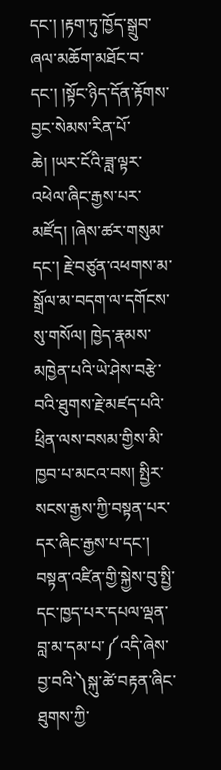དང་། །རྟག་ཏུ་ཁྱོད་སྒྲུབ་ཞལ་མཆོག་མཐོང་བ་དང་། །སྟོང་ཉིད་དོན་རྟོགས་བྱང་སེམས་རིན་པོ་ཆེ། །ཡར་ངོའི་ཟླ་ལྟར་འཕེལ་ཞིང་རྒྱས་པར་མཛོད། །ཞེས་ཚར་གསུམ་དང་། རྗེ་བཙུན་འཕགས་མ་སྒྲོལ་མ་བདག་ལ་དགོངས་སུ་གསོལ། ཁྱེད་རྣམས་མཁྱེན་པའི་ཡེ་ཤེས་བརྩེ་བའི་ཐུགས་རྗེ་མཛད་པའི་ཕྲིན་ལས་བསམ་གྱིས་མི་ཁྱབ་པ་མངའ་བས། སྤྱིར་སངས་རྒྱས་ཀྱི་བསྟན་པར་དར་ཞིང་རྒྱས་པ་དང་། བསྟན་འཛིན་གྱི་སྐྱེས་བུ་སྤྱི་དང་ཁྱད་པར་དཔལ་ལྡན་བླ་མ་དམ་པ་༼འདི་ཞེས་བྱ་བའི་༽སྐུ་ཚེ་བརྟན་ཞིང་ཐུགས་ཀྱི་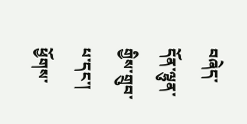བཞེད་དོན་ལྷུན་གྱིས་གྲུབ་པ་དང་། ཕྱོགས་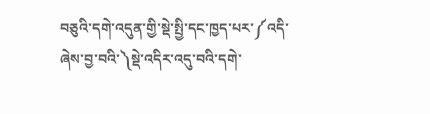བཅུའི་དགེ་འདུན་གྱི་སྡེ་སྤྱི་དང་ཁྱད་པར་༼འདི་ཞེས་བྱ་བའི་༽སྡེ་འདིར་འདུ་བའི་དགེ་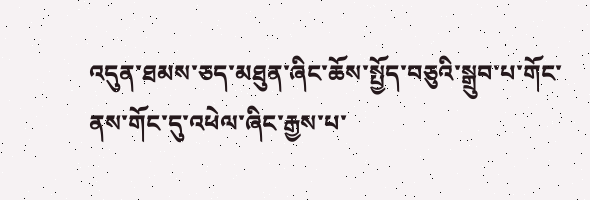འདུན་ཐམས་ཅད་མཐུན་ཞིང་ཆོས་སྤྱོད་བཅུའི་སྒྲུབ་པ་གོང་ནས་གོང་དུ་འཕེལ་ཞིང་རྒྱས་པ་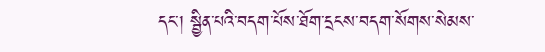དང་། སྦྱིན་པའི་བདག་པོས་ཐོག་དྲངས་བདག་སོགས་སེམས་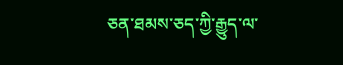ཅན་ཐམས་ཅད་ཀྱི་རྒྱུད་ལ་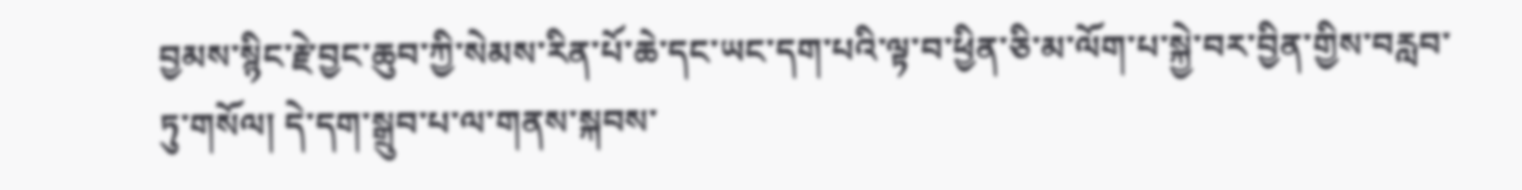བྱམས་སྙིང་རྗེ་བྱང་ཆུབ་ཀྱི་སེམས་རིན་པོ་ཆེ་དང་ཡང་དག་པའི་ལྟ་བ་ཕྱིན་ཅི་མ་ལོག་པ་སྐྱེ་བར་བྱིན་གྱིས་བརླབ་ཏུ་གསོལ། དེ་དག་སྒྲུབ་པ་ལ་གནས་སྐབས་